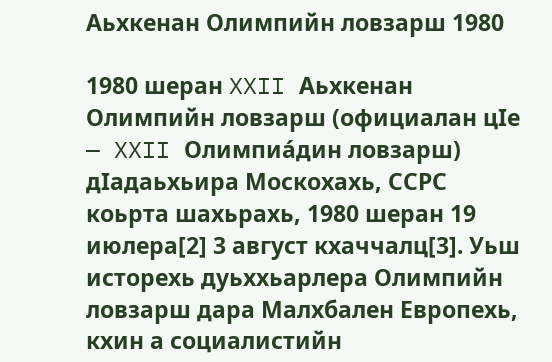Аьхкенан Олимпийн ловзарш 1980

1980 шеран XXII Аьхкенан Олимпийн ловзарш (официалан цӀе — XXII Олимпиа́дин ловзарш) дӀадаьхьира Москохахь, ССРС коьрта шахьрахь, 1980 шеран 19 июлера[2] 3 август кхаччалц[3]. Уьш исторехь дуьххьарлера Олимпийн ловзарш дара Малхбален Европехь, кхин а социалистийн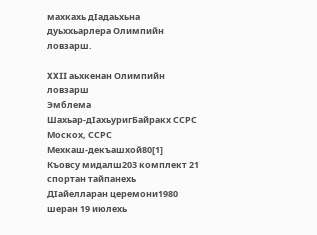махкахь дӀадаьхьна дуьххьарлера Олимпийн ловзарш.

XXII аьхкенан Олимпийн ловзарш
Эмблема
Шахьар-дӀахьуригБайракх ССРС Москох, ССРС
Мехкаш-декъашхой80[1]
Къовсу мидалш203 комплект 21 спортан тайпанехь
ДӀайелларан церемони1980 шеран 19 июлехь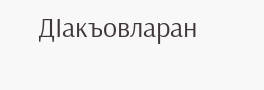ДӀакъовларан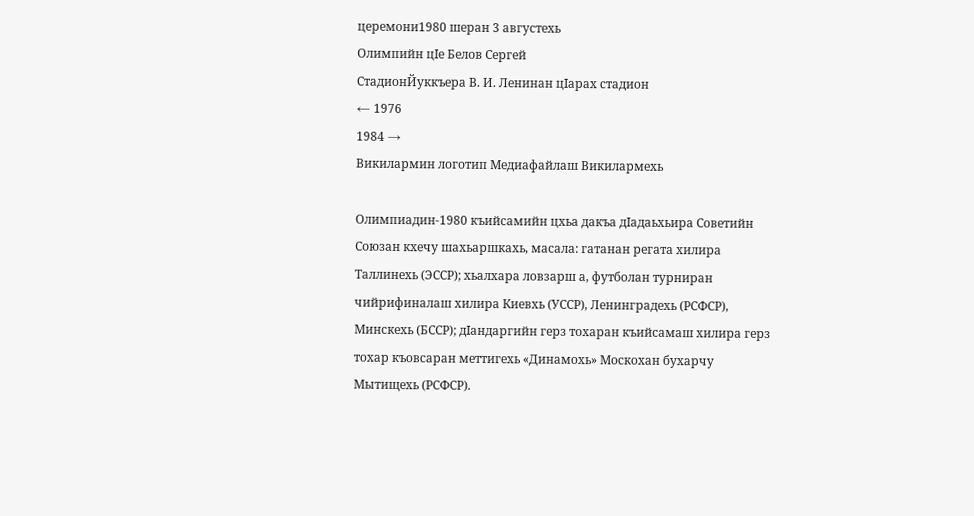церемони1980 шеран 3 августехь
Олимпийн цӀе Белов Сергей
СтадионЙуккъера В. И. Ленинан цӀарах стадион
← 1976
1984 →
Викилармин логотип Медиафайлаш Викилармехь

Олимпиадин-1980 къийсамийн цхьа дакъа дӀадаьхьира Советийн Союзан кхечу шахьаршкахь, масала: гатанан регата хилира Таллинехь (ЭССР); хьалхара ловзарш а, футболан турниран чийрифиналаш хилира Киевхь (УССР), Ленинградехь (РСФСР), Минскехь (БССР); дӀандаргийн герз тохаран къийсамаш хилира герз тохар къовсаран меттигехь «Динамохь» Москохан бухарчу Мытищехь (РСФСР).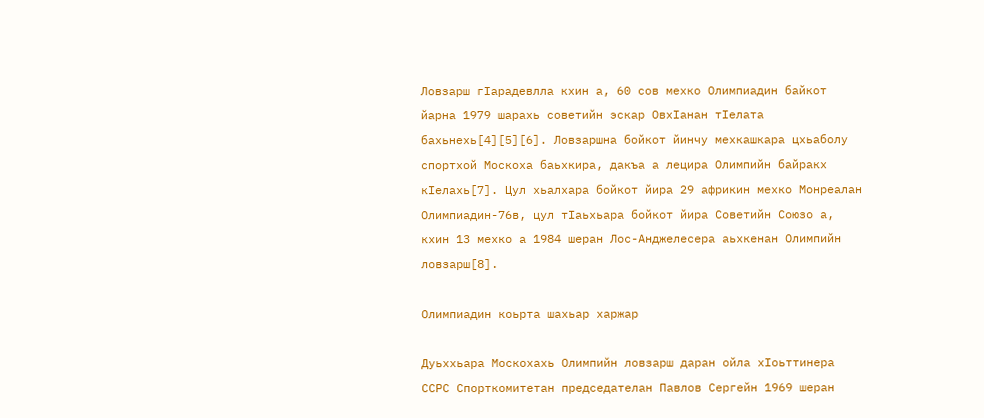Ловзарш гӀарадевлла кхин а, 60 сов мехко Олимпиадин байкот йарна 1979 шарахь советийн эскар ОвхӀанан тӀелата бахьнехь[4][5][6]. Ловзаршна бойкот йинчу мехкашкара цхьаболу спортхой Москоха баьхкира, дакъа а лецира Олимпийн байракх кӀелахь[7]. Цул хьалхара бойкот йира 29 африкин мехко Монреалан Олимпиадин-76в, цул тӀаьхьара бойкот йира Советийн Союзо а, кхин 13 мехко а 1984 шеран Лос-Анджелесера аьхкенан Олимпийн ловзарш[8].

Олимпиадин коьрта шахьар харжар

Дуьххьара Москохахь Олимпийн ловзарш даран ойла хӀоьттинера ССРС Спорткомитетан председателан Павлов Сергейн 1969 шеран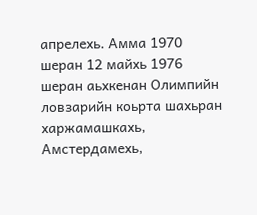апрелехь. Амма 1970 шеран 12 майхь 1976 шеран аьхкенан Олимпийн ловзарийн коьрта шахьран харжамашкахь, Амстердамехь,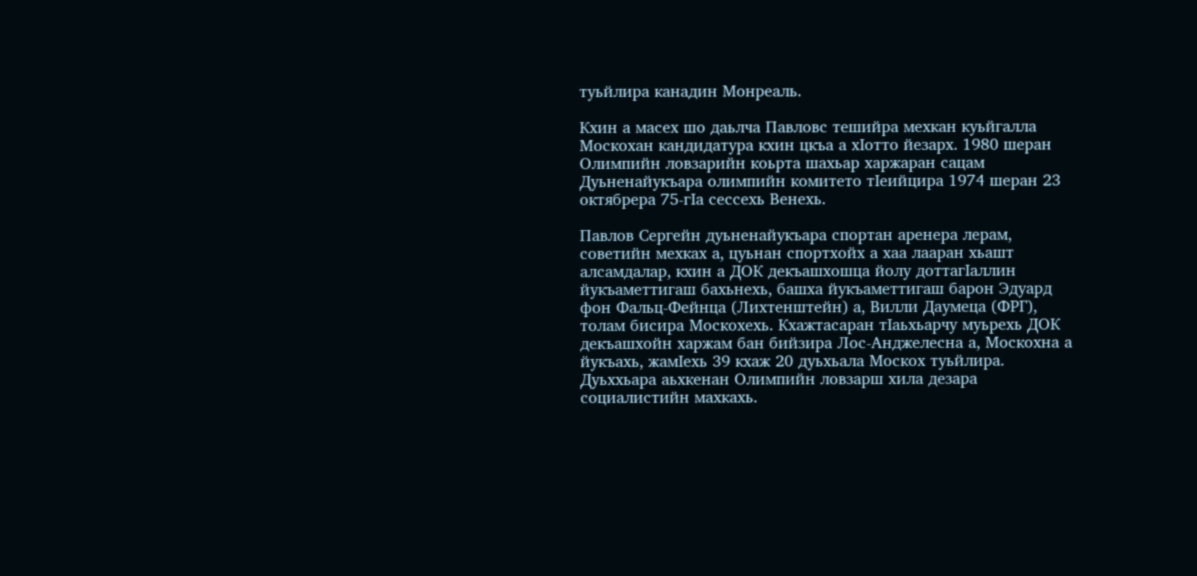туьйлира канадин Монреаль.

Кхин а масех шо даьлча Павловс тешийра мехкан куьйгалла Москохан кандидатура кхин цкъа а хӀотто йезарх. 1980 шеран Олимпийн ловзарийн коьрта шахьар харжаран сацам Дуьненайукъара олимпийн комитето тӀеийцира 1974 шеран 23 октябрера 75-гӀа сессехь Венехь.

Павлов Сергейн дуьненайукъара спортан аренера лерам, советийн мехках а, цуьнан спортхойх а хаа лааран хьашт алсамдалар, кхин а ДОК декъашхошца йолу доттагӀаллин йукъаметтигаш бахьнехь, башха йукъаметтигаш барон Эдуард фон Фальц-Фейнца (Лихтенштейн) а, Вилли Даумеца (ФРГ), толам бисира Москохехь. Кхажтасаран тӀаьхьарчу муьрехь ДОК декъашхойн харжам бан бийзира Лос-Анджелесна а, Москохна а йукъахь, жамӀехь 39 кхаж 20 дуьхьала Москох туьйлира. Дуьххьара аьхкенан Олимпийн ловзарш хила дезара социалистийн махкахь.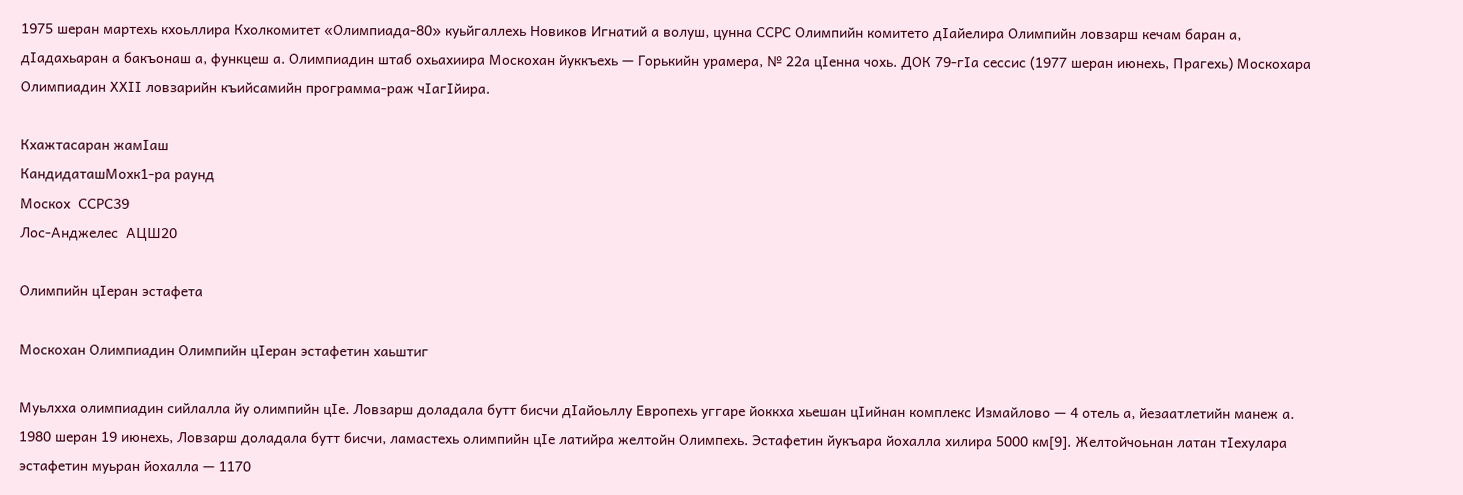1975 шеран мартехь кхоьллира Кхолкомитет «Олимпиада-80» куьйгаллехь Новиков Игнатий а волуш, цунна ССРС Олимпийн комитето дӀайелира Олимпийн ловзарш кечам баран а, дӀадахьаран а бакъонаш а, функцеш а. Олимпиадин штаб охьахиира Москохан йуккъехь — Горькийн урамера, № 22а цӀенна чохь. ДОК 79-гӀа сессис (1977 шеран июнехь, Прагехь) Москохара Олимпиадин XXII ловзарийн къийсамийн программа-раж чӀагӀйира.

Кхажтасаран жамӀаш
КандидаташМохк1-ра раунд
Москох  ССРС39
Лос-Анджелес  АЦШ20

Олимпийн цӀеран эстафета

Москохан Олимпиадин Олимпийн цӀеран эстафетин хаьштиг

Муьлхха олимпиадин сийлалла йу олимпийн цӀе. Ловзарш доладала бутт бисчи дӀайоьллу Европехь уггаре йоккха хьешан цӀийнан комплекс Измайлово — 4 отель а, йезаатлетийн манеж а. 1980 шеран 19 июнехь, Ловзарш доладала бутт бисчи, ламастехь олимпийн цӀе латийра желтойн Олимпехь. Эстафетин йукъара йохалла хилира 5000 км[9]. Желтойчоьнан латан тӀехулара эстафетин муьран йохалла — 1170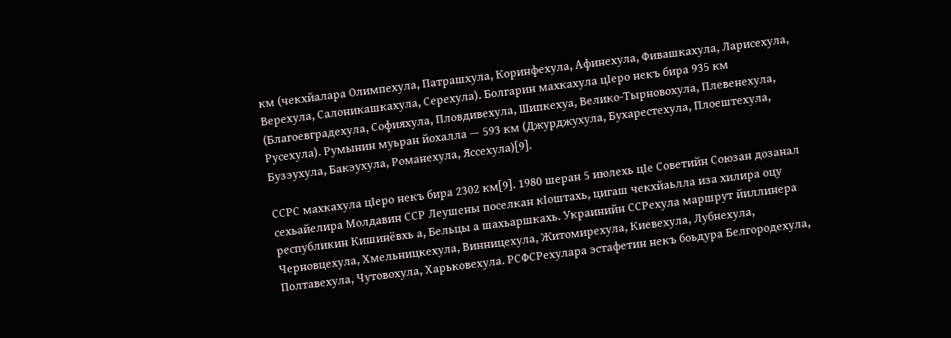км (чекхйалара Олимпехула, Патрашхула, Коринфехула, Афинехула, Фивашкахула, Ларисехула, Верехула, Салоникашкахула, Серехула). Болгарин махкахула цӀеро некъ бира 935 км (Благоевградехула, Софияхула, Пловдивехула, Шипкехуа, Велико-Тырновохула, Плевенехула, Русехула). Румынин муьран йохалла — 593 км (Джурджухула, Бухарестехула, Плоештехула, Бузэухула, Бакэухула, Романехула, Яссехула)[9].

ССРС махкахула цӀеро некъ бира 2302 км[9]. 1980 шеран 5 июлехь цӀе Советийн Союзан дозанал сехьайелира Молдавин ССР Леушены поселкан кӀоштахь, цигаш чекхйаьлла иза хилира оцу республикин Кишинёвхь а, Бельцы а шахьаршкахь. Украинийн ССРехула маршрут йиллинера Черновцехула, Хмельницкехула, Винницехула, Житомирехула, Киевехула, Лубнехула, Полтавехула, Чутовохула, Харьковехула. РСФСРехулара эстафетин некъ боьдура Белгородехула,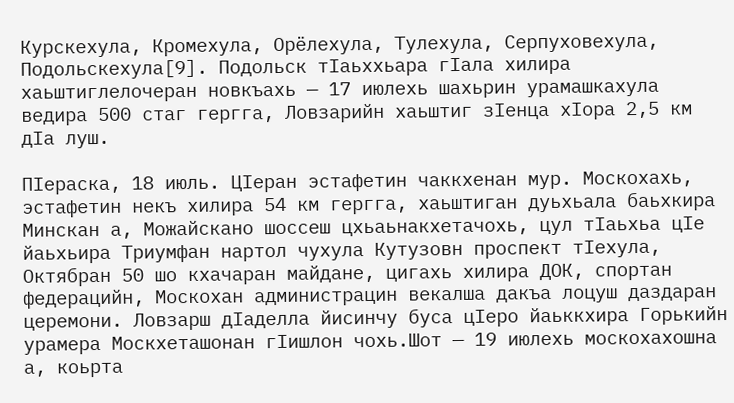Курскехула, Кромехула, Орёлехула, Тулехула, Серпуховехула, Подольскехула[9]. Подольск тӀаьххьара гӀала хилира хаьштиглелочеран новкъахь — 17 июлехь шахьрин урамашкахула ведира 500 стаг гергга, Ловзарийн хаьштиг зӀенца хӀора 2,5 км дӀа луш.

ПӀераска, 18 июль. ЦӀеран эстафетин чаккхенан мур. Москохахь, эстафетин некъ хилира 54 км гергга, хаьштиган дуьхьала баьхкира Минскан а, Можайскано шоссеш цхьаьнакхетачохь, цул тӀаьхьа цӀе йаьхьира Триумфан нартол чухула Кутузовн проспект тӀехула, Октябран 50 шо кхачаран майдане, цигахь хилира ДОК, спортан федерацийн, Москохан администрацин векалша дакъа лоцуш даздаран церемони. Ловзарш дӀаделла йисинчу буса цӀеро йаьккхира Горькийн урамера Москхеташонан гӀишлон чохь.Шот — 19 июлехь москохахошна а, коьрта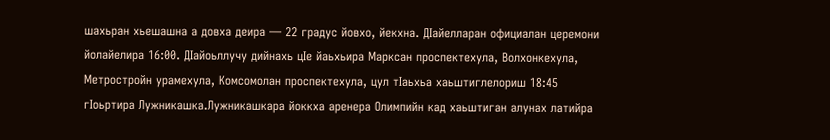шахьран хьешашна а довха деира — 22 градус йовхо, йекхна. ДӀайелларан официалан церемони йолайелира 16:00. ДӀайоьллучу дийнахь цӀе йаьхьира Марксан проспектехула, Волхонкехула, Метростройн урамехула, Комсомолан проспектехула, цул тӀаьхьа хаьштиглелориш 18:45 гӀоьртира Лужникашка.Лужникашкара йоккха аренера Олимпийн кад хаьштиган алунах латийра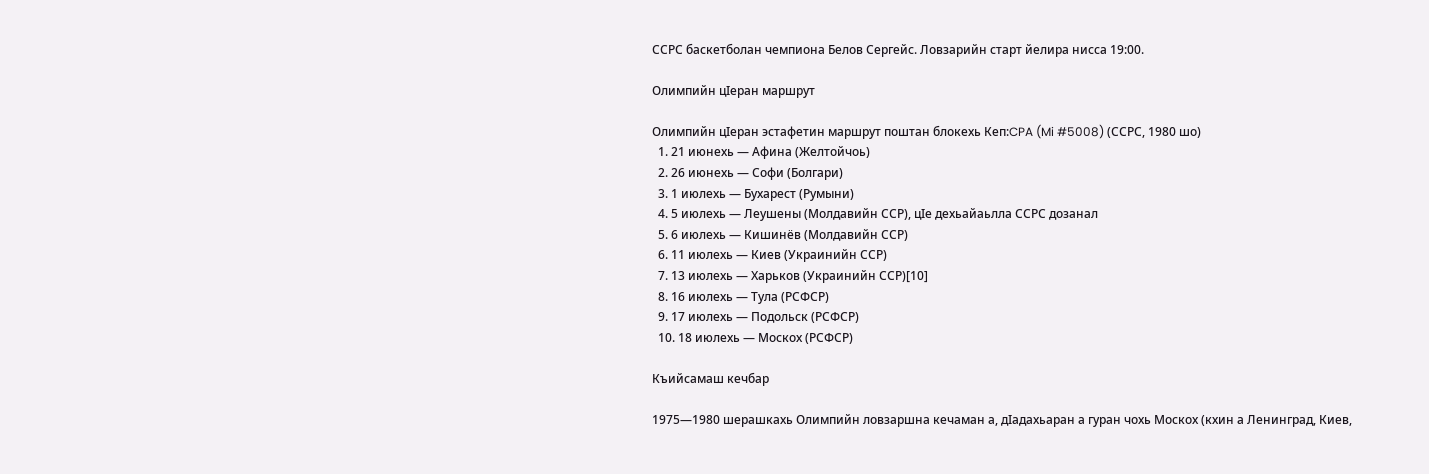ССРС баскетболан чемпиона Белов Сергейс. Ловзарийн старт йелира нисса 19:00.

Олимпийн цӀеран маршрут

Олимпийн цӀеран эстафетин маршрут поштан блокехь Кеп:CPA (Mi #5008) (ССРС, 1980 шо)
  1. 21 июнехь — Афина (Желтойчоь)
  2. 26 июнехь — Софи (Болгари)
  3. 1 июлехь — Бухарест (Румыни)
  4. 5 июлехь — Леушены (Молдавийн ССР), цӀе дехьайаьлла ССРС дозанал
  5. 6 июлехь — Кишинёв (Молдавийн ССР)
  6. 11 июлехь — Киев (Украинийн ССР)
  7. 13 июлехь — Харьков (Украинийн ССР)[10]
  8. 16 июлехь — Тула (РСФСР)
  9. 17 июлехь — Подольск (РСФСР)
  10. 18 июлехь — Москох (РСФСР)

Къийсамаш кечбар

1975—1980 шерашкахь Олимпийн ловзаршна кечаман а, дӀадахьаран а гуран чохь Москох (кхин а Ленинград, Киев,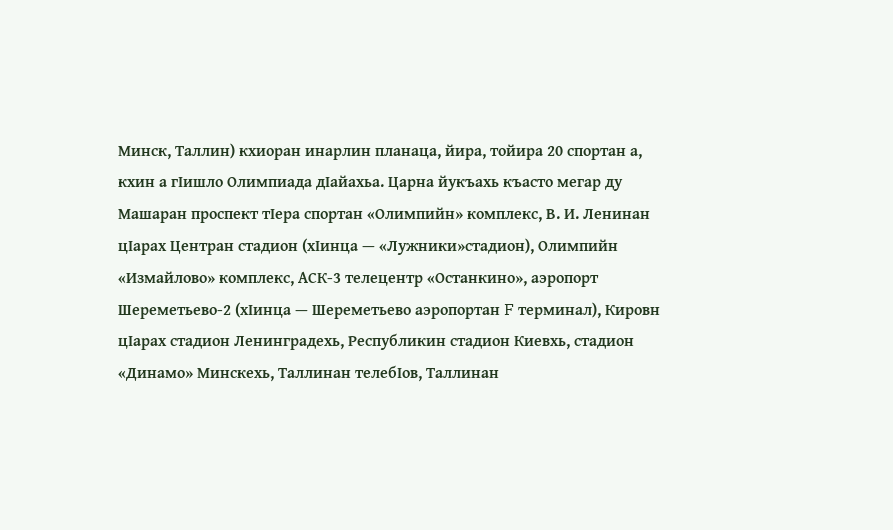Минск, Таллин) кхиоран инарлин планаца, йира, тойира 20 спортан а, кхин а гӀишло Олимпиада дӀайахьа. Царна йукъахь къасто мегар ду Машаран проспект тӀера спортан «Олимпийн» комплекс, В. И. Ленинан цӀарах Центран стадион (хӀинца — «Лужники»стадион), Олимпийн «Измайлово» комплекс, АСК-3 телецентр «Останкино», аэропорт Шереметьево-2 (хӀинца — Шереметьево аэропортан F терминал), Кировн цӀарах стадион Ленинградехь, Республикин стадион Киевхь, стадион «Динамо» Минскехь, Таллинан телебӀов, Таллинан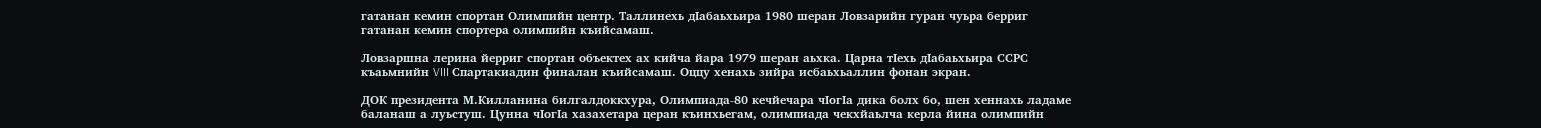гатанан кемин спортан Олимпийн центр. Таллинехь дӀабаьхьира 1980 шеран Ловзарийн гуран чуьра берриг гатанан кемин спортера олимпийн къийсамаш.

Ловзаршна лерина йерриг спортан объектех ах кийча йара 1979 шеран аьхка. Царна тӀехь дӀабаьхьира ССРС къаьмнийн VIII Спартакиадин финалан къийсамаш. Оццу хенахь зийра исбаьхьаллин фонан экран.

ДОК президента М.Килланина билгалдоккхура, Олимпиада-80 кечйечара чӀогӀа дика болх бо, шен хеннахь ладаме баланаш а луьстуш. Цунна чӀогӀа хазахетара церан къинхьегам, олимпиада чекхйаьлча керла йина олимпийн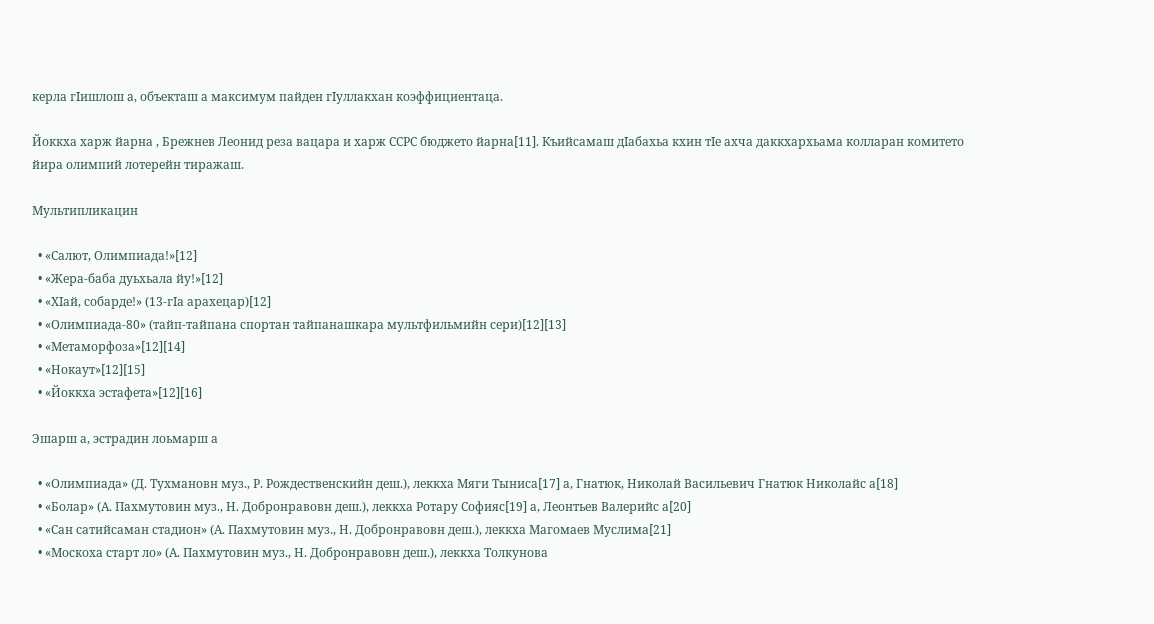керла гӀишлош а, объекташ а максимум пайден гӀуллакхан коэффициентаца.

Йоккха харж йарна , Брежнев Леонид реза вацара и харж ССРС бюджето йарна[11]. Къийсамаш дӀабахьа кхин тӀе ахча даккхархьама колларан комитето йира олимпий лотерейн тиражаш.

Мультипликацин

  • «Салют, Олимпиада!»[12]
  • «Жера-баба дуьхьала йу!»[12]
  • «ХӀай, собарде!» (13-гӀа арахецар)[12]
  • «Олимпиада-80» (тайп-тайпана спортан тайпанашкара мультфильмийн сери)[12][13]
  • «Метаморфоза»[12][14]
  • «Нокаут»[12][15]
  • «Йоккха эстафета»[12][16]

Эшарш а, эстрадин лоьмарш а

  • «Олимпиада» (Д. Тухмановн муз., Р. Рождественскийн деш.), леккха Мяги Тыниса[17] а, Гнатюк, Николай Васильевич Гнатюк Николайс а[18]
  • «Болар» (А. Пахмутовин муз., Н. Добронравовн деш.), леккха Ротару Софияс[19] а, Леонтьев Валерийс а[20]
  • «Сан сатийсаман стадион» (А. Пахмутовин муз., Н. Добронравовн деш.), леккха Магомаев Муслима[21]
  • «Москоха старт ло» (А. Пахмутовин муз., Н. Добронравовн деш.), леккха Толкунова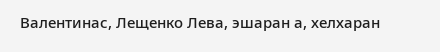Валентинас, Лещенко Лева, эшаран а, хелхаран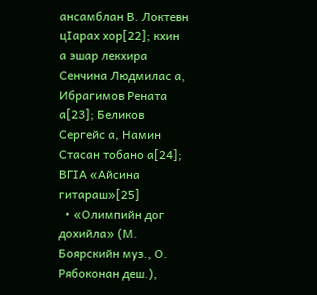ансамблан В. Локтевн цӀарах хор[22]; кхин а эшар лекхира Сенчина Людмилас а, Ибрагимов Рената а[23]; Беликов Сергейс а, Намин Стасан тобано а[24]; ВГӀА «Айсина гитараш»[25]
  • «Олимпийн дог дохийла» (М. Боярскийн муз., О. Рябоконан деш.),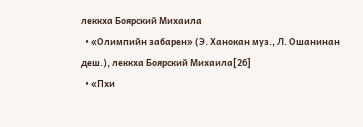леккха Боярский Михаила
  • «Олимпийн забарен» (Э. Ханокан муз., Л. Ошанинан деш.), леккха Боярский Михаила[26]
  • «Пхи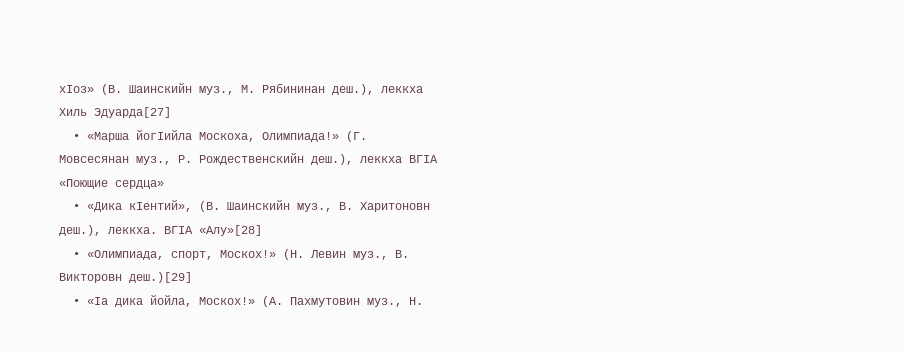хӀоз» (В. Шаинскийн муз., М. Рябининан деш.), леккха Хиль Эдуарда[27]
  • «Марша йогӀийла Москоха, Олимпиада!» (Г. Мовсесянан муз., Р. Рождественскийн деш.), леккха ВГӀА «Поющие сердца»
  • «Дика кӀентий», (В. Шаинскийн муз., В. Харитоновн деш.), леккха. ВГӀА «Алу»[28]
  • «Олимпиада, спорт, Москох!» (Н. Левин муз., В. Викторовн деш.)[29]
  • «Ӏа дика йойла, Москох!» (А. Пахмутовин муз., Н.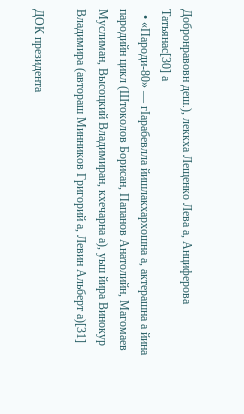Добронравовн деш.), леккха Лещенко Лева а, Анциферова Татьянас[30] а
  • «Пароди-80» — гӀарабевлла йишлакхархошна а, актерашна а йина пародийн цикл (Штоколов Борисан, Папанов Анатолийн, Магомаев Муслиман, Высоцкий Владимиран, кхечарна а), уьш йира Винокур Владимира (автораш Минников Григорий а, Левин Альберт а)[31]

ДОК президента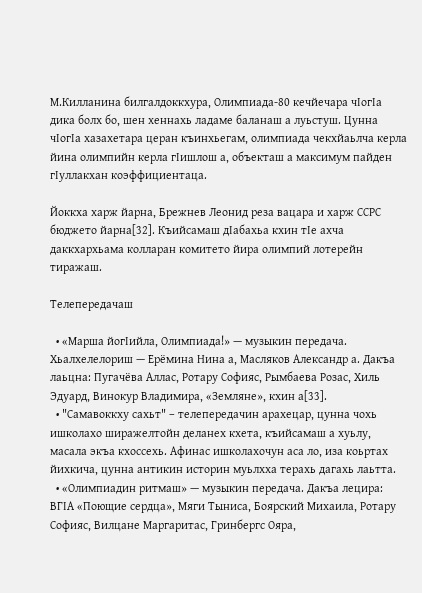М.Килланина билгалдоккхура, Олимпиада-80 кечйечара чӀогӀа дика болх бо, шен хеннахь ладаме баланаш а луьстуш. Цунна чӀогӀа хазахетара церан къинхьегам, олимпиада чекхйаьлча керла йина олимпийн керла гӀишлош а, объекташ а максимум пайден гӀуллакхан коэффициентаца.

Йоккха харж йарна, Брежнев Леонид реза вацара и харж ССРС бюджето йарна[32]. Къийсамаш дӀабахьа кхин тӀе ахча даккхархьама колларан комитето йира олимпий лотерейн тиражаш.

Телепередачаш

  • «Марша йогӀийла, Олимпиада!» — музыкин передача. Хьалхелелориш — Ерёмина Нина а, Масляков Александр а. Дакъа лаьцна: Пугачёва Аллас, Ротару Софияс, Рымбаева Розас, Хиль Эдуард, Винокур Владимира, «Земляне», кхин а[33].
  • "Самавоккху сахьт" – телепередачин арахецар, цунна чохь ишколахо ширажелтойн деланех кхета, къийсамаш а хуьлу, масала экъа кхоссехь. Афинас ишколахочун аса ло, иза коьртах йихкича, цунна антикин историн муьлхха терахь дагахь лаьтта.
  • «Олимпиадин ритмаш» — музыкин передача. Дакъа лецира: ВГӀА «Поющие сердца», Мяги Тыниса, Боярский Михаила, Ротару Софияс, Вилцане Маргаритас, Гринбергс Ояра,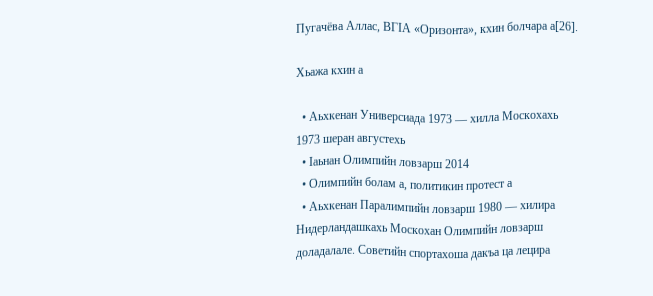Пугачёва Аллас, ВГӀА «Оризонта», кхин болчара а[26].

Хьажа кхин а

  • Аьхкенан Универсиада 1973 — хилла Москохахь 1973 шеран августехь
  • Ӏаьнан Олимпийн ловзарш 2014
  • Олимпийн болам а, политикин протест а
  • Аьхкенан Паралимпийн ловзарш 1980 — хилира Нидерландашкахь Москохан Олимпийн ловзарш доладалале. Советийн спортахоша дакъа ца лецира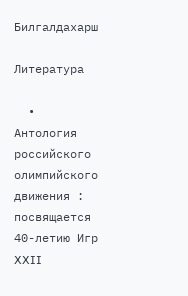Билгалдахарш

Литература

  • Антология российского олимпийского движения : посвящается 40-летию Игр XXII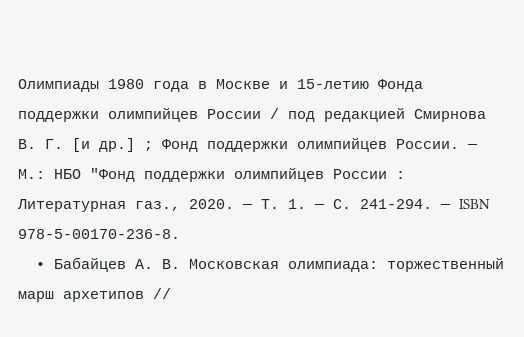Олимпиады 1980 года в Москве и 15-летию Фонда поддержки олимпийцев России / под редакцией Смирнова В. Г. [и др.] ; Фонд поддержки олимпийцев России. — М.: НБО "Фонд поддержки олимпийцев России : Литературная газ., 2020. — Т. 1. — С. 241-294. — ISBN 978-5-00170-236-8.
  • Бабайцев А. В. Московская олимпиада: торжественный марш архетипов //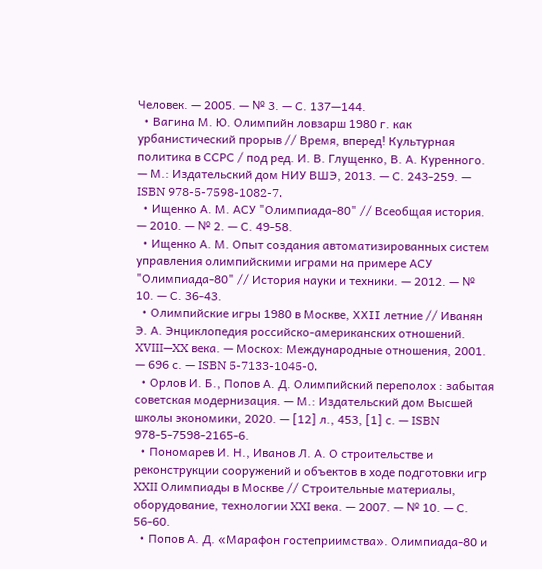Человек. — 2005. — № 3. — С. 137—144.
  • Вагина М. Ю. Олимпийн ловзарш 1980 г. как урбанистический прорыв // Время, вперед! Культурная политика в ССРС / под ред. И. В. Глущенко, В. А. Куренного. — М.: Издательский дом НИУ ВШЭ, 2013. — С. 243-259. — ISBN 978-5-7598-1082-7.
  • Ищенко А. М. АСУ "Олимпиада-80" // Всеобщая история. — 2010. — № 2. — С. 49-58.
  • Ищенко А. М. Опыт создания автоматизированных систем управления олимпийскими играми на примере АСУ "Олимпиада-80" // История науки и техники. — 2012. — № 10. — С. 36-43.
  • Олимпийские игры 1980 в Москве, ХХII летние // Иванян Э. А. Энциклопедия российско-американских отношений. XVIII—XX века. — Москох: Международные отношения, 2001. — 696 с. — ISBN 5-7133-1045-0.
  • Орлов И. Б., Попов А. Д. Олимпийский переполох : забытая советская модернизация. — М.: Издательский дом Высшей школы экономики, 2020. — [12] л., 453, [1] с. — ISBN 978-5-7598-2165-6.
  • Пономарев И. Н., Иванов Л. А. О строительстве и реконструкции сооружений и объектов в ходе подготовки игр XXII Олимпиады в Москве // Строительные материалы, оборудование, технологии XXI века. — 2007. — № 10. — С. 56-60.
  • Попов А. Д. «Марафон гостеприимства». Олимпиада-80 и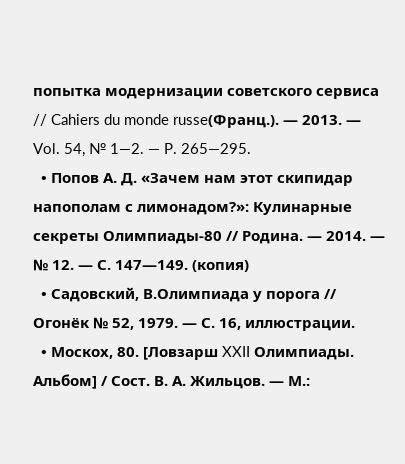попытка модернизации советского сервиса // Cahiers du monde russe(Франц.). — 2013. — Vol. 54, № 1—2. — P. 265—295.
  • Попов А. Д. «Зачем нам этот скипидар напополам с лимонадом?»: Кулинарные секреты Олимпиады-80 // Родина. — 2014. — № 12. — С. 147—149. (копия)
  • Садовский, В.Олимпиада у порога // Огонёк № 52, 1979. — С. 16, иллюстрации.
  • Москох, 80. [Ловзарш XXII Олимпиады. Альбом] / Сост. В. А. Жильцов. — М.: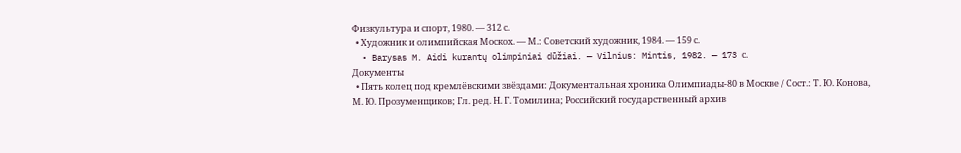Физкультура и спорт, 1980. — 312 с.
  • Художник и олимпийская Москох. — М.: Советский художник, 1984. — 159 с.
  • Barysas M. Aidi kurantų olimpiniai dūžiai. — Vilnius: Mintis, 1982. — 173 с.
Документы
  • Пять колец под кремлёвскими звёздами: Документальная хроника Олимпиады-80 в Москве / Сост.: Т. Ю. Конова, М. Ю. Прозуменщиков; Гл. ред. Н. Г. Томилина; Российский государственный архив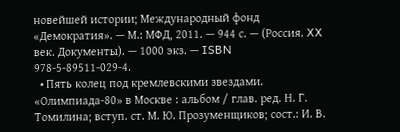новейшей истории; Международный фонд «Демократия». — М.: МФД, 2011. — 944 с. — (Россия. XX век. Документы). — 1000 экз. — ISBN 978-5-89511-029-4.
  • Пять колец под кремлевскими звездами. «Олимпиада-80» в Москве : альбом / глав. ред. Н. Г. Томилина; вступ. ст. М. Ю. Прозуменщиков; сост.: И. В.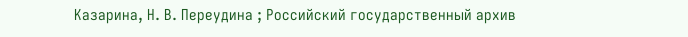Казарина, Н. В. Переудина ; Российский государственный архив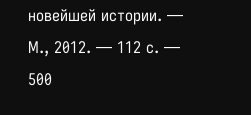новейшей истории. — М., 2012. — 112 с. — 500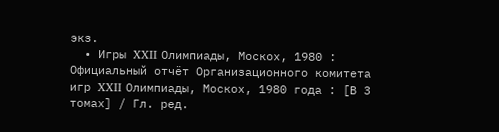экз.
  • Игры XXII Олимпиады, Москох, 1980 : Официальный отчёт Организационного комитета игр XXII Олимпиады, Москох, 1980 года : [В 3 томах] / Гл. ред.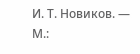И. Т. Новиков. — М.: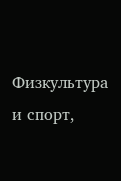Физкультура и спорт,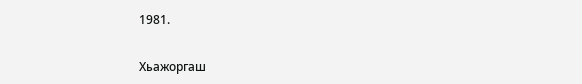1981.

Хьажоргаш